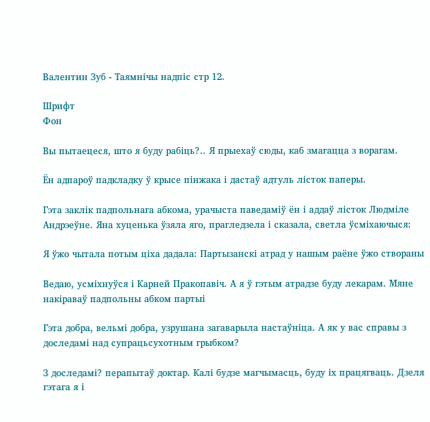Валентин Зуб - Таямнічы надпіс стр 12.

Шрифт
Фон

Вы пытаецеся, што я буду рабіць?.. Я прыехаў сюды, каб змагацца з ворагам.

Ён адпароў падкладку ў крысе пінжака і дастаў адтуль лісток паперы.

Гэта заклік падпольнага абкома, урачыста паведаміў ён і аддаў лісток Людміле Андрэеўне. Яна хуценька ўзяла яго, прагледзела і сказала, светла ўсміхаючыся:

Я ўжо чытала потым ціха дадала: Партызанскі атрад у нашым раёне ўжо створаны

Ведаю, усміхнуўся і Карней Пракопавіч. А я ў гэтым атрадзе буду лекарам. Мяне накіраваў падпольны абком партыі

Гэта добра, вельмі добра, узрушана загаварыла настаўніца. А як у вас справы з доследамі над супрацьсухотным грыбком?

З доследамі? перапытаў доктар. Калі будзе магчымасць, буду іх працягваць. Дзеля гэтага я і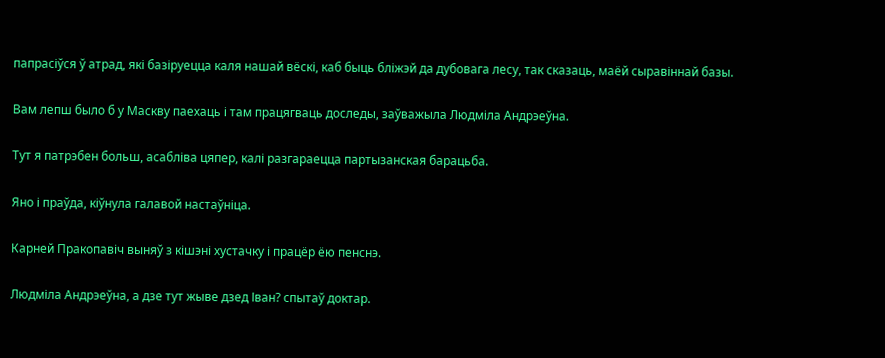папрасіўся ў атрад, які базіруецца каля нашай вёскі, каб быць бліжэй да дубовага лесу, так сказаць, маёй сыравіннай базы.

Вам лепш было б у Маскву паехаць і там працягваць доследы, заўважыла Людміла Андрэеўна.

Тут я патрэбен больш, асабліва цяпер, калі разгараецца партызанская барацьба.

Яно і праўда, кіўнула галавой настаўніца.

Карней Пракопавіч выняў з кішэні хустачку і працёр ёю пенснэ.

Людміла Андрэеўна, а дзе тут жыве дзед Іван? спытаў доктар.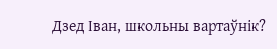Дзед Іван, школьны вартаўнік?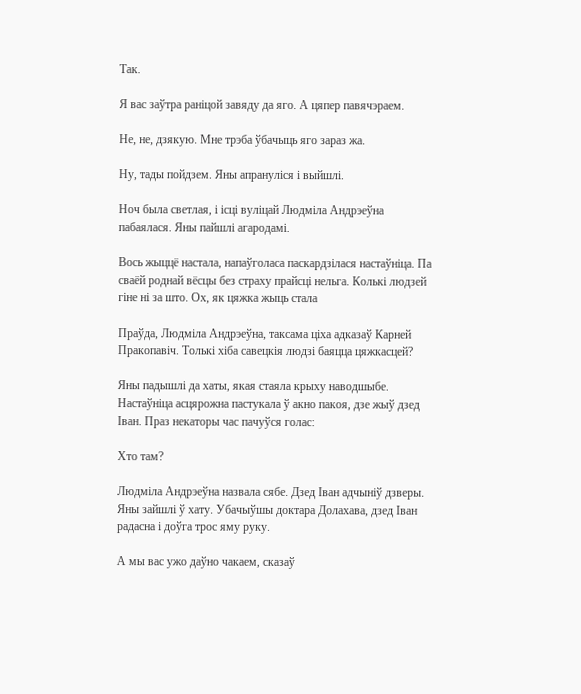Так.

Я вас заўтра раніцой завяду да яго. А цяпер павячэраем.

Не, не, дзякую. Мне трэба ўбачыць яго зараз жа.

Ну, тады пойдзем. Яны апрануліся і выйшлі.

Ноч была светлая, і ісці вуліцай Людміла Андрэеўна пабаялася. Яны пайшлі агародамі.

Вось жыццё настала, напаўголаса паскардзілася настаўніца. Па сваёй роднай вёсцы без страху прайсці нельга. Колькі людзей гіне ні за што. Ох, як цяжка жыць стала

Праўда, Людміла Андрэеўна, таксама ціха адказаў Карней Пракопавіч. Толькі хіба савецкія людзі баяцца цяжкасцей?

Яны падышлі да хаты, якая стаяла крыху наводшыбе. Настаўніца асцярожна пастукала ў акно пакоя, дзе жыў дзед Іван. Праз некаторы час пачуўся голас:

Хто там?

Людміла Андрэеўна назвала сябе. Дзед Іван адчыніў дзверы. Яны зайшлі ў хату. Убачыўшы доктара Долахава, дзед Іван радасна і доўга трос яму руку.

А мы вас ужо даўно чакаем, сказаў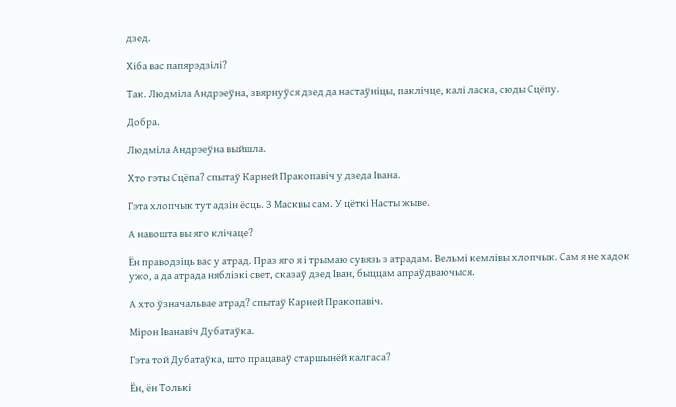дзед.

Хіба вас папярэдзілі?

Так. Людміла Андрэеўна, звярнуўся дзед да настаўніцы, паклічце, калі ласка, сюды Сцёпу.

Добра.

Людміла Андрэеўна выйшла.

Хто гэты Сцёпа? спытаў Карней Пракопавіч у дзеда Івана.

Гэта хлопчык тут адзін ёсць. З Масквы сам. У цёткі Насты жыве.

А навошта вы яго клічаце?

Ён праводзіць вас у атрад. Праз яго я і трымаю сувязь з атрадам. Вельмі кемлівы хлопчык. Сам я не хадок ужо, а да атрада няблізкі свет, сказаў дзед Іван, быццам апраўдваючыся.

А хто ўзначальвае атрад? спытаў Карней Пракопавіч.

Мірон Іванавіч Дубатаўка.

Гэта той Дубатаўка, што працаваў старшынёй калгаса?

Ён, ён Толькі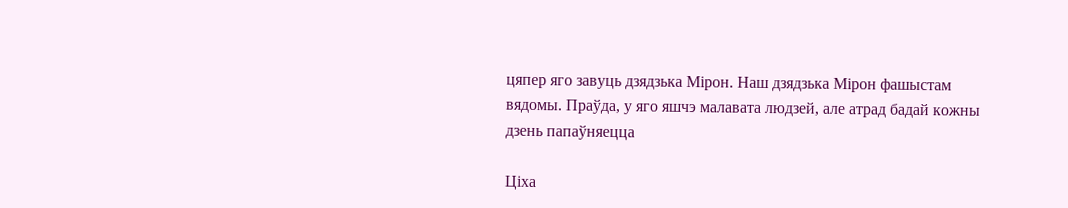цяпер яго завуць дзядзька Мірон. Наш дзядзька Мірон фашыстам вядомы. Праўда, у яго яшчэ малавата людзей, але атрад бадай кожны дзень папаўняецца

Ціха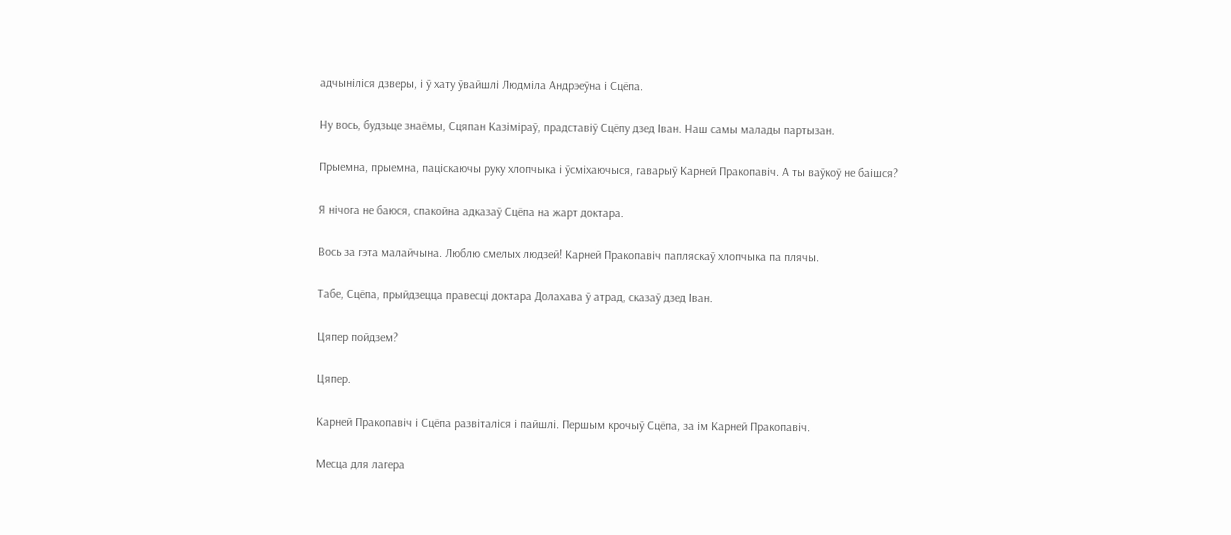адчыніліся дзверы, і ў хату ўвайшлі Людміла Андрэеўна і Сцёпа.

Ну вось, будзьце знаёмы, Сцяпан Казіміраў, прадставіў Сцёпу дзед Іван. Наш самы малады партызан.

Прыемна, прыемна, паціскаючы руку хлопчыка і ўсміхаючыся, гаварыў Карней Пракопавіч. А ты ваўкоў не баішся?

Я нічога не баюся, спакойна адказаў Сцёпа на жарт доктара.

Вось за гэта малайчына. Люблю смелых людзей! Карней Пракопавіч папляскаў хлопчыка па плячы.

Табе, Сцёпа, прыйдзецца правесці доктара Долахава ў атрад, сказаў дзед Іван.

Цяпер пойдзем?

Цяпер.

Карней Пракопавіч і Сцёпа развіталіся і пайшлі. Першым крочыў Сцёпа, за ім Карней Пракопавіч.

Месца для лагера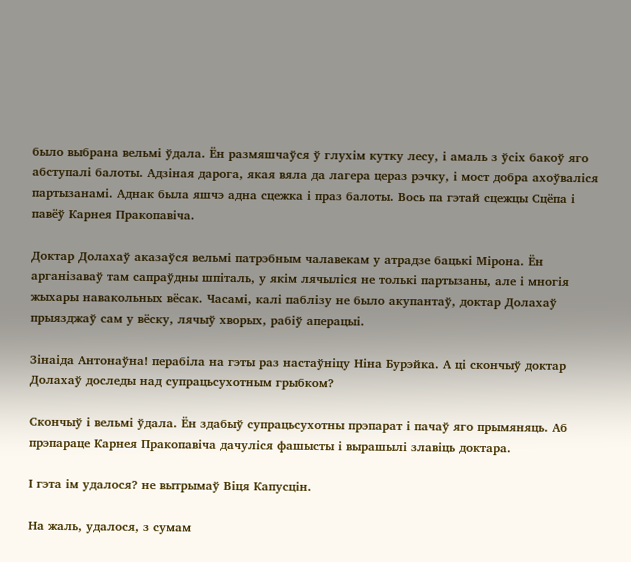было выбрана вельмі ўдала. Ён размяшчаўся ў глухім кутку лесу, і амаль з ўсіх бакоў яго абступалі балоты. Адзіная дарога, якая вяла да лагера цераз рэчку, і мост добра ахоўваліся партызанамі. Аднак была яшчэ адна сцежка і праз балоты. Вось па гэтай сцежцы Сцёпа і павёў Карнея Пракопавіча.

Доктар Долахаў аказаўся вельмі патрэбным чалавекам у атрадзе бацькі Мірона. Ён арганізаваў там сапраўдны шпіталь, у якім лячыліся не толькі партызаны, але і многія жыхары навакольных вёсак. Часамі, калі паблізу не было акупантаў, доктар Долахаў прыязджаў сам у вёску, лячыў хворых, рабіў аперацыі.

Зінаіда Антонаўна! перабіла на гэты раз настаўніцу Ніна Бурэйка. А ці скончыў доктар Долахаў доследы над супрацьсухотным грыбком?

Скончыў і вельмі ўдала. Ён здабыў супрацьсухотны прэпарат і пачаў яго прымяняць. Аб прэпараце Карнея Пракопавіча дачуліся фашысты і вырашылі злавіць доктара.

І гэта ім удалося? не вытрымаў Віця Капусцін.

На жаль, удалося, з сумам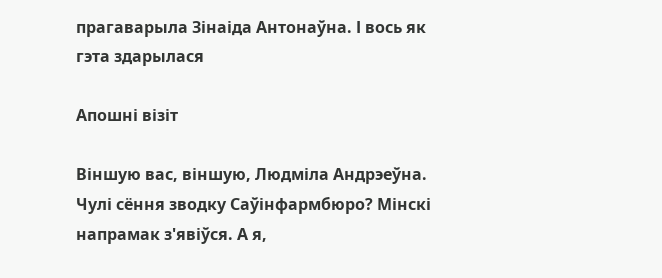прагаварыла Зінаіда Антонаўна. І вось як гэта здарылася

Апошні візіт

Віншую вас, віншую, Людміла Андрэеўна. Чулі сёння зводку Саўінфармбюро? Мінскі напрамак з'явіўся. А я,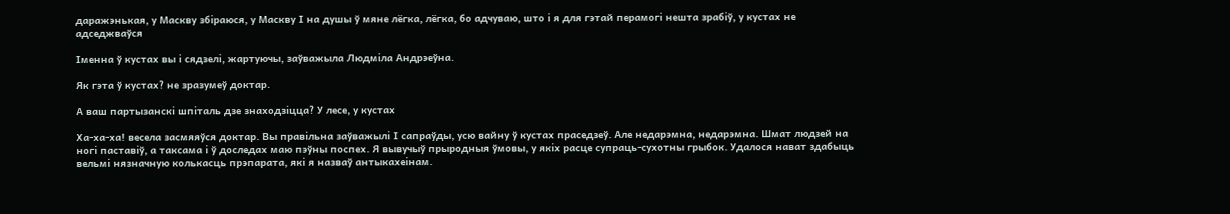даражэнькая, у Маскву збіраюся, у Маскву І на душы ў мяне лёгка, лёгка, бо адчуваю, што і я для гэтай перамогі нешта зрабіў, у кустах не адседжваўся

Іменна ў кустах вы і сядзелі, жартуючы, заўважыла Людміла Андрэеўна.

Як гэта ў кустах? не зразумеў доктар.

А ваш партызанскі шпіталь дзе знаходзіцца? У лесе, у кустах

Ха-ха-ха! весела засмяяўся доктар. Вы правільна заўважылі І сапраўды, усю вайну ў кустах праседзеў. Але недарэмна, недарэмна. Шмат людзей на ногі паставіў, а таксама і ў доследах маю пэўны поспех. Я вывучыў прыродныя ўмовы, у якіх расце супраць-сухотны грыбок. Удалося нават здабыць вельмі нязначную колькасць прэпарата, які я назваў антыкахеінам.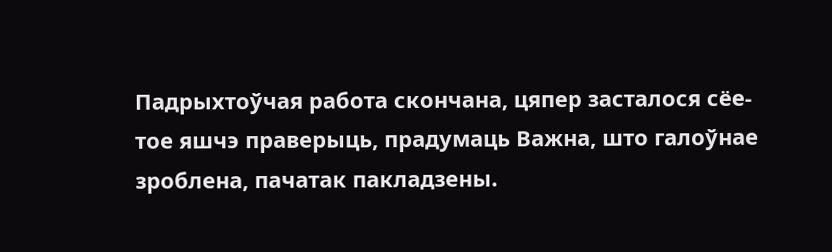Падрыхтоўчая работа скончана, цяпер засталося сёе-тое яшчэ праверыць, прадумаць Важна, што галоўнае зроблена, пачатак пакладзены.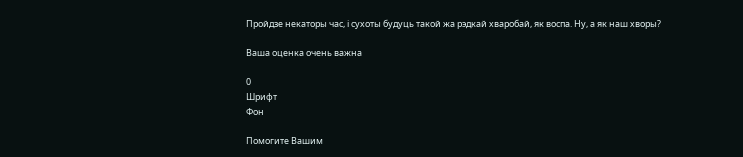Пройдзе некаторы час, і сухоты будуць такой жа рэдкай хваробай, як воспа. Ну, а як наш хворы?

Ваша оценка очень важна

0
Шрифт
Фон

Помогите Вашим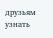друзьям узнать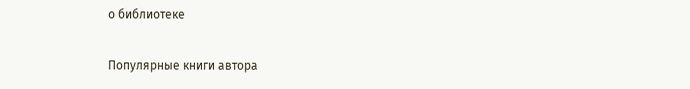о библиотеке

Популярные книги автора